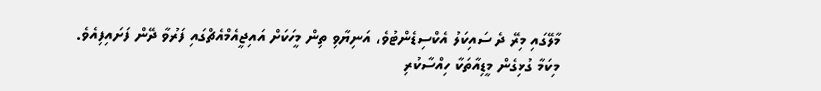މާލޭގައި މިރޭ ދެ ސައިކަލު އެކްސިޑެންޓުވެ، އަނިޔާވި ތިން މީހަކަށް އައިޖީއެމްއެޗްގައި ފަރުވާ ދޭން ފަށައިފިއެވެ.
މިކަމާ ގުޅިގެން މީޑިއާތަކާ ހިއްސާކުރި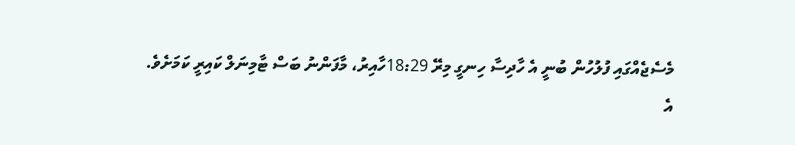މެސެޖެއްގައި ފުލުހުން ބުނީ އެ ހާދިސާ ހިނގީ މިރޭ 18:29ހާއިރު، މާފަންނު ބަސް ޓާމިނަލް ކައިރީ ކަމަށެވެ.
އެ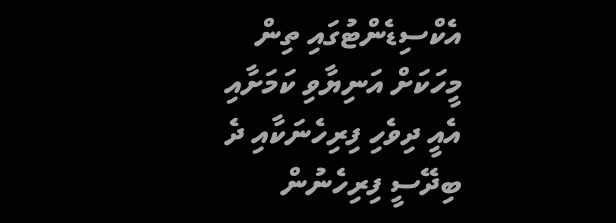އެކްސިޑެންޓުގައި ތިން މީހަކަށް އަނިޔާވި ކަމަށާއި އެއީ ދިވެހި ފިރިހެނަކާއި ދެ ބިދޭސީ ފިރިހެނުން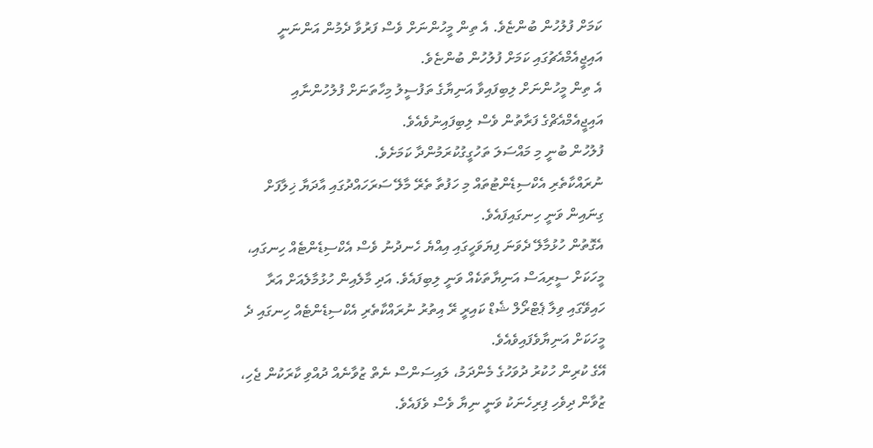ކަމަށް ފުލުހުން ބުންޏެވެ. އެ ތިން މީހުންނަށް ވެސް ފަރުވާ ދެމުން އަންނަނީ އައިޖީއެމްއެޗުގައި ކަމަށް ފުލުހުން ބުންޏެވެ.
އެ ތިން މީހުންނަށް ލިބިފައިވާ އަނިޔާގެ ތަފުސީލު މިހާތަނަށް ފުލުހުންނާއި އައިޖީއެމްއެޗްގެ ފަރާތުން ވެސް ލިބިފައިނުވެއެވެ.
ފުލުހުން ބުނީ މި މައްސަލަ ތަހުގީގުކުރަމުންދާ ކަމަށެވެ.
ނުރައްކާތެރި އެކްސިޑެންޓުތައް މި ހަފުތާ ތެރޭ މާލޭ ސަރަހައްދުގައި އާދަޔާ ޚިލާފަށް ގިނައިން ވަނީ ހިނގައިފައެވެ.
އެގޮތުން ހުޅުމާލޭ ދެވަނަ ފިޔަވަހީގައި އިއްޔެ ހެނދުނު ވެސް އެކްސިޑެންޓެއް ހިނގައި، މީހަކަށް ސީރިއަސް އަނިޔާތަކެއް ވަނީ ލިބިފައެވެ. އަދި މާލެއިން ހުޅުމާލެއަށް އަރާ ހައިވޭގައި ވިލާ ޕެޓްރޯލް ޝެޑް ކައިރީ ރޭ އިތުރު ނުރައްކާތެރި އެކްސިޑެންޓެއް ހިނގައި ދެ މީހަކަށް އަނިޔާވެފައިވެއެވެ.
އޭގެ ކުރިން ހުކުރު ދުވަހުގެ މެންދަމު، ލައިސަންސް ނެތް ޒުވާނެއް ދުއްވި ކާރަކުން ޖެހި، ޒުވާން ދިވެހި ފިރިހެނަކު ވަނީ ނިޔާ ވެސް ވެފައެވެ.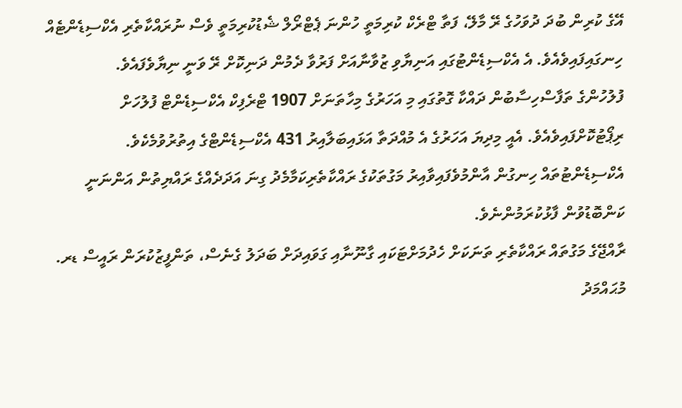އޭގެ ކުރިން ބުދަ ދުވަހުގެ ރޭ މާލޭ، ފަތާ ޓްރެކް ކުރިމަތީ ހުންނަ ޕެޓްރޯލް ޝެޑުކުރިމަތީ ވެސް ނުރައްކާތެރި އެކްސިޑެންޓެއް ހިނގައިފައިވެއެވެ. އެ އެކްސިޑެންޓުގައި އަނިޔާވި ޒުވާނާއަށް ފަރުވާ ދެމުން ދަނިކޮށް ރޭ ވަނީ ނިޔާވެފައެވެ.
ފުލުހުންގެ ތަފާސްހިސާބުން ދައްކާ ގޮތުގައި މި އަހަރުގެ މިހާތަނަށް 1907 ޓްރެފިކް އެކްސިޑެންޓް ފުލުހަށް ރިޕޯޓުކޮށްފައިވެއެވެ. އެއީ މިދިޔަ އަހަރުގެ އެ މުއްދަތާ އަޅައިބަލާއިރު 431 އެކްސިޑެންޓްގެ އިތުރުވުމެކެވެ.
އެކްސިޑެންޓުތައް ހިނގުން އާންމުވެފައިވާއިރު މަގުތަކުގެ ރައްކާތެރިކަމާމެދު ގިނަ އަދަދެއްގެ ރައްޔިތުން އަންނަނީ ކަންބޮޑުވުން ފާޅުކުރަމުންނެވެ.
ރާއްޖޭގެ މަގުތައް ރައްކާތެރި ތަނަކަށް ހެދުމަށްޓަކައި ގާނޫނާއި ގަވައިދަށް ބަދަލު ގެނެސް، ތަންފީޒުކުރަން ރައީސް ޑރ. މުޙައްމަދު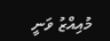މުއިއްޒު ވަނީ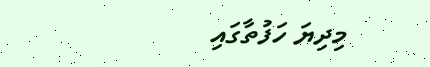މިދިޔަ ހަފުތާގައި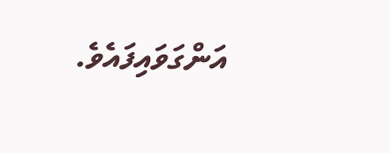އަންގަވައިފައެވެ.